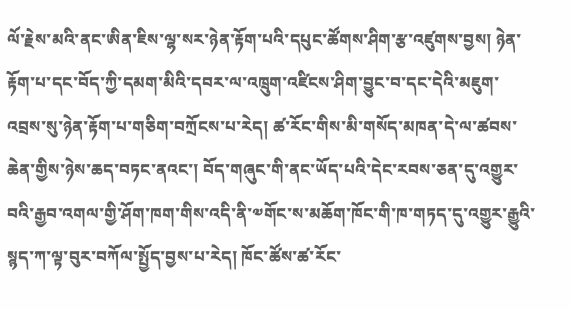ལོ་རྗེས་མའི་ནང་ཨིན་ཇིས་ལྷ་སར་ཉེན་རྟོག་པའི་དཔུང་ཚོགས་ཤིག་རྩ་འཛུགས་བྱས། ཉེན་རྟོག་པ་དང་བོད་ཀྱི་དམག་མིའི་དབར་ལ་འཁྲུག་འཛིངས་ཤིག་བྱུང་བ་དང་དེའི་མཇུག་འབྲས་སུ་ཉེན་རྟོག་པ་གཅིག་བཀྲོངས་པ་རེད། ཚ་རོང་གིས་མི་གསོད་མཁན་དེ་ལ་ཚབས་ཆེན་གྱིས་ཉེས་ཆད་བཏང་ནའང་། བོད་གཞུང་གི་ནང་ཡོད་པའི་དེང་རབས་ཅན་དུ་འགྱུར་བའི་རྒྱབ་འགལ་གྱི་ཤོག་ཁག་གིས་འདི་ནི་༧གོང་ས་མཆོག་ཁོང་གི་ཁ་གཏད་དུ་འགྱུར་རྒྱུའི་སྙད་ཀ་ལྟ་བུར་བཀོལ་སྤྱོད་བྱས་པ་རེད། ཁོང་ཚོས་ཚ་རོང་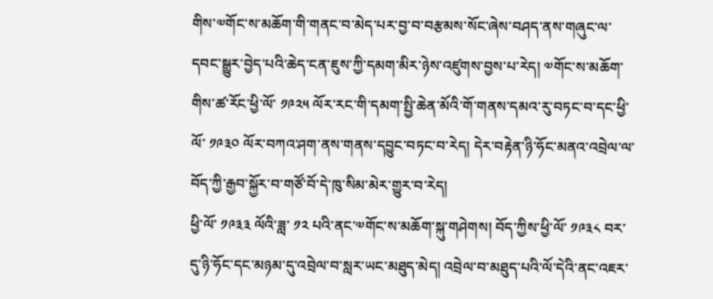གིས་༧གོང་ས་མཆོག་གི་གནང་བ་མེད་པར་བྱ་བ་བརྩམས་སོང་ཞེས་བཤད་ནས་གཞུང་ལ་དབང་སྒྱུར་བྱེད་པའི་ཆེད་ངན་ཇུས་ཀྱི་དམག་མིར་ཉེས་འཛུགས་བྱས་པ་རེད། ༧གོང་ས་མཆོག་གིས་ཚ་རོང་ཕྱི་ལོ་ ༡༩༢༥ ལོར་རང་གི་དམག་སྤྱི་ཆེན་མོའི་གོ་གནས་དམའ་རུ་བཏང་བ་དང་ཕྱི་ལོ་ ༡༩༣༠ ལོར་བཀའ་ཤག་ནས་གནས་དབྱུང་བཏང་བ་རེད། དེར་བརྟེན་ཉི་ཧོང་མནའ་འབྲེལ་ལ་བོད་ཀྱི་རྒྱབ་སྐྱོར་བ་གཙོ་བོ་དེ་ཁུ་སིམ་མེར་གྱུར་བ་རེད།
ཕྱི་ལོ་ ༡༩༣༣ ལོའི་ཟླ་ ༡༢ པའི་ནང་༧གོང་ས་མཆོག་སྐུ་གཤེགས། བོད་ཀྱིས་ཕྱི་ལོ་ ༡༩༣༨ བར་དུ་ཉི་ཧོང་དང་མཉམ་དུ་འབྲེལ་བ་སླར་ཡང་མཐུད་མེད། འབྲེལ་བ་མཐུད་པའི་ལོ་དེའི་ནང་འཇར་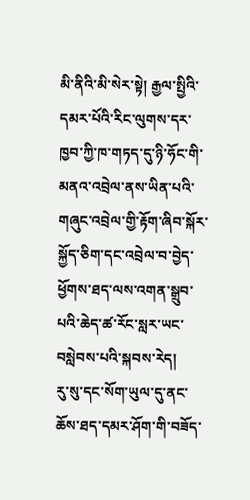མི་ནིའི་མི་སེར་སྟེ། རྒྱལ་སྤྱིའི་དམར་པོའི་རིང་ལུགས་དར་ཁྱབ་ཀྱི་ཁ་གཏད་དུ་ཉི་ཧོང་གི་མནའ་འབྲེལ་ནས་ཡིན་པའི་གཞུང་འབྲེལ་གྱི་རྟོག་ཞིབ་སྐོར་སྐྱོད་ཅིག་དང་འབྲེལ་བ་བྱེད་ཕྱོགས་ཐད་ལས་འགན་སྒྲུབ་པའི་ཆེད་ཚ་རོང་སླར་ཡང་བསླེབས་པའི་སྐབས་རེད།
རུ་སུ་དང་སོག་ཡུལ་དུ་ནང་ཆོས་ཐད་དམར་ཤོག་གི་བཟོད་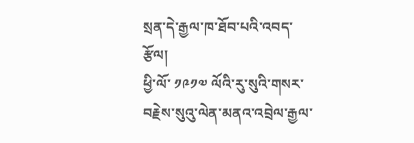སྲན་དེ་རྒྱལ་ཁ་ཐོབ་པའི་འབད་རྩོལ།
ཕྱི་ལོ་ ༡༩༡༧ ལོའི་རུ་སུའི་གསར་བརྗེས་སུའུ་ལེན་མནའ་འབྲེལ་རྒྱལ་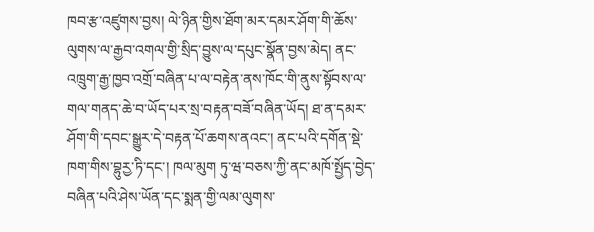ཁབ་རྩ་འཛུགས་བྱས། ལེ་ཉིན་གྱིས་ཐོག་མར་དམར་ཤོག་གི་ཆོས་ལུགས་ལ་རྒྱབ་འགལ་གྱི་སྲིད་བྱུས་ལ་དཔུང་སྣོན་བྱས་མེད། ནང་འཁྲུག་རྒྱ་ཁྱབ་འགྲོ་བཞིན་པ་ལ་བརྟེན་ནས་ཁོང་གི་ནུས་སྟོབས་ལ་གལ་གནད་ཆེ་བ་ཡོད་པར་སྲ་བརྟན་བཟོ་བཞིན་ཡོད། ཐ་ན་དམར་ཤོག་གི་དབང་སྒྱུར་དེ་བརྟན་པོ་ཆགས་ནའང་། ནང་པའི་དགོན་སྡེ་ཁག་གིས་བྷུརྱ་ཏི་དང་། ཁལ་མུག ཏུ་ཝ་བཅས་ཀྱི་ནང་མཁོ་སྤྱོད་བྱེད་བཞིན་པའི་ཤེས་ཡོན་དང་སྨན་གྱི་ལམ་ལུགས་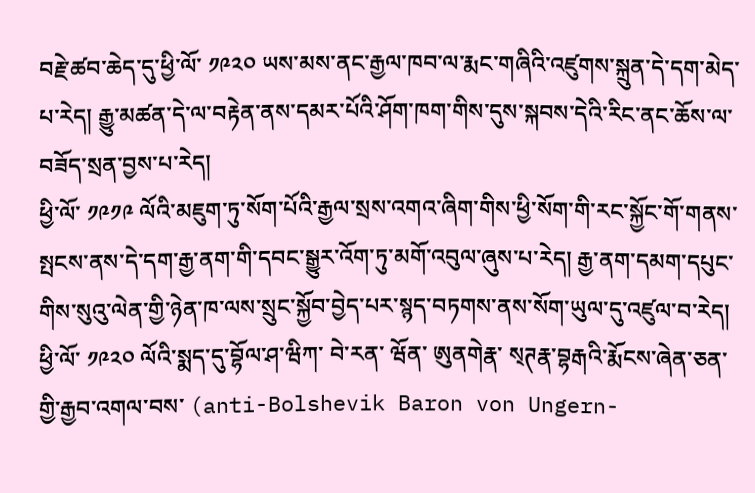བརྗེ་ཚབ་ཆེད་དུ་ཕྱི་ལོ་ ༡༩༢༠ ཡས་མས་ནང་རྒྱལ་ཁབ་ལ་རྨང་གཞིའི་འཛུགས་སྐྲུན་དེ་དག་མེད་པ་རེད། རྒྱུ་མཚན་དེ་ལ་བརྟེན་ནས་དམར་པོའི་ཤོག་ཁག་གིས་དུས་སྐབས་དེའི་རིང་ནང་ཆོས་ལ་བཟོད་སྲན་བྱས་པ་རེད།
ཕྱི་ལོ་ ༡༩༡༩ ལོའི་མཇུག་ཏུ་སོག་པོའི་རྒྱལ་སྲས་འགའ་ཞིག་གིས་ཕྱི་སོག་གི་རང་སྐྱོང་གོ་གནས་སྤངས་ནས་དེ་དག་རྒྱ་ནག་གི་དབང་སྒྱུར་འོག་ཏུ་མགོ་འབུལ་ཞུས་པ་རེད། རྒྱ་ནག་དམག་དཔུང་གིས་སུའུ་ལེན་གྱི་ཉེན་ཁ་ལས་སྲུང་སྐྱོབ་བྱེད་པར་སྙད་བཏགས་ནས་སོག་ཡུལ་དུ་འཛུལ་བ་རེད། ཕྱི་ལོ་ ༡༩༢༠ ལོའི་སྨད་དུ་བྷོལ་ཤ་ཝིཀ་ བེ་རན་ ཝོན་ ཨུནགེརྣ་ ས྄ཊརྣ་བྷརྒའི་རྨོངས་ཞེན་ཅན་གྱི་རྒྱབ་འགལ་བས་ (anti-Bolshevik Baron von Ungern-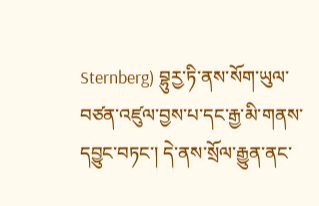Sternberg) བྷུརྱ་ཏི་ནས་སོག་ཡུལ་བཙན་འཛུལ་བྱས་པ་དང་རྒྱ་མི་གནས་དབྱུང་བཏང་། དེ་ནས་སྲོལ་རྒྱུན་ནང་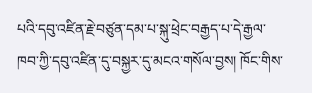པའི་དབུ་འཛིན་རྗེ་བཙུན་དམ་པ་སྐུ་ཕྲེང་བརྒྱད་པ་དེ་རྒྱལ་ཁབ་ཀྱི་དབུ་འཛིན་དུ་བསྐྱར་དུ་མངའ་གསོལ་བྱས། ཁོང་གིས་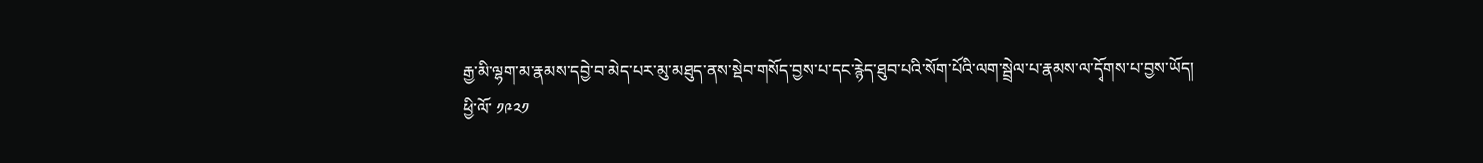རྒྱ་མི་ལྷག་མ་རྣམས་དབྱེ་བ་མེད་པར་མུ་མཐུད་ནས་སྡེབ་གསོད་བྱས་པ་དང་རྙེད་ཐུབ་པའི་སོག་པོའི་ལག་སྦྲེལ་པ་རྣམས་ལ་དྭོགས་པ་བྱས་ཡོད།
ཕྱི་ལོ་ ༡༩༢༡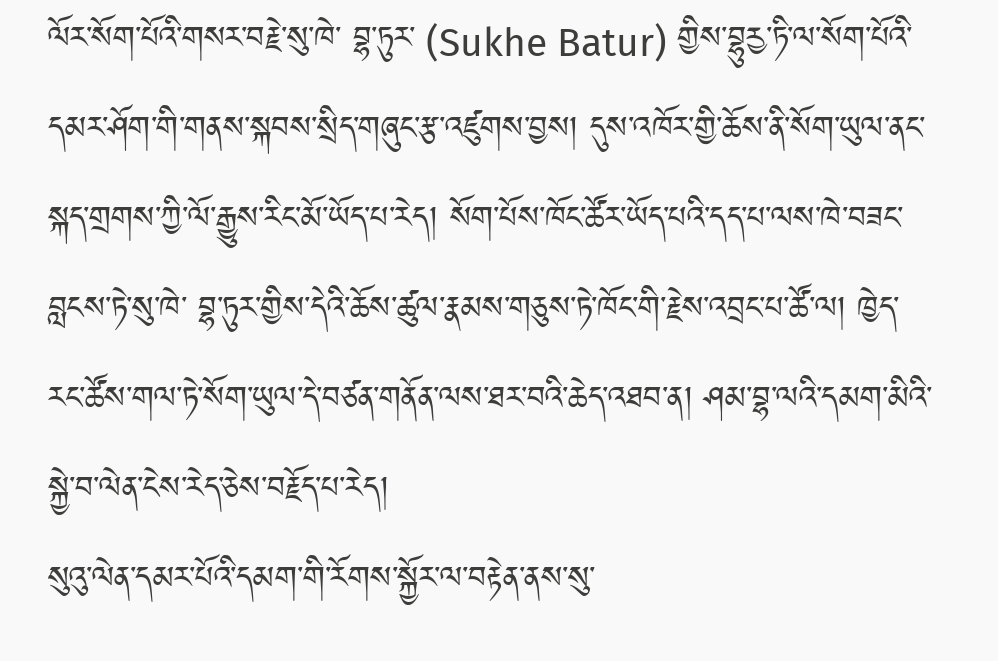ལོར་སོག་པོའི་གསར་བརྗེ་སུ་ཁེ་ བྷ་ཏུར་ (Sukhe Batur) གྱིས་བྷུརྱ་ཏི་ལ་སོག་པོའི་དམར་ཤོག་གི་གནས་སྐབས་སྲིད་གཞུང་རྩ་འཛུགས་བྱས། དུས་འཁོར་གྱི་ཆོས་ནི་སོག་ཡུལ་ནང་སྐད་གྲགས་ཀྱི་ལོ་རྒྱུས་རིང་མོ་ཡོད་པ་རེད། སོག་པོས་ཁོང་ཚོར་ཡོད་པའི་དད་པ་ལས་ཁེ་བཟང་བླངས་ཏེ་སུ་ཁེ་ བྷ་ཏུར་གྱིས་དེའི་ཆོས་ཚུལ་རྣམས་གཅུས་ཏེ་ཁོང་གི་རྗེས་འབྲང་པ་ཚོ་ལ། ཁྱེད་རང་ཚོས་གལ་ཏེ་སོག་ཡུལ་དེ་བཙན་གནོན་ལས་ཐར་བའི་ཆེད་འཐབ་ན། ཤམ་བྷ་ལའི་དམག་མིའི་སྐྱེ་བ་ལེན་ངེས་རེད་ཅེས་བརྗོད་པ་རེད།
སུའུ་ལེན་དམར་པོའི་དམག་གི་རོགས་སྐྱོར་ལ་བརྟེན་ནས་སུ་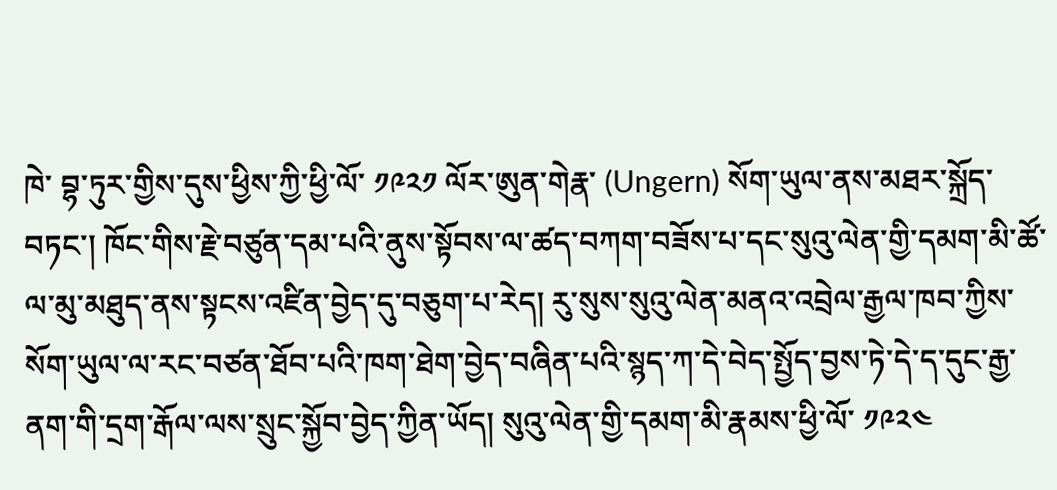ཁེ་ བྷ་ཏུར་གྱིས་དུས་ཕྱིས་ཀྱི་ཕྱི་ལོ་ ༡༩༢༡ ལོར་ཨུན་གེརྣ་ (Ungern) སོག་ཡུལ་ནས་མཐར་སྐྲོད་བཏང་། ཁོང་གིས་རྗེ་བཙུན་དམ་པའི་ནུས་སྟོབས་ལ་ཚད་བཀག་བཟོས་པ་དང་སུའུ་ལེན་གྱི་དམག་མི་ཚོ་ལ་མུ་མཐུད་ནས་སྟངས་འཛིན་བྱེད་དུ་བཅུག་པ་རེད། རུ་སུས་སུའུ་ལེན་མནའ་འབྲེལ་རྒྱལ་ཁབ་ཀྱིས་སོག་ཡུལ་ལ་རང་བཙན་ཐོབ་པའི་ཁག་ཐེག་བྱེད་བཞིན་པའི་སྙད་ཀ་དེ་བེད་སྤྱོད་བྱས་ཏེ་དེ་ད་དུང་རྒྱ་ནག་གི་དྲག་རྒོལ་ལས་སྲུང་སྐྱོབ་བྱེད་ཀྱིན་ཡོད། སུའུ་ལེན་གྱི་དམག་མི་རྣམས་ཕྱི་ལོ་ ༡༩༢༤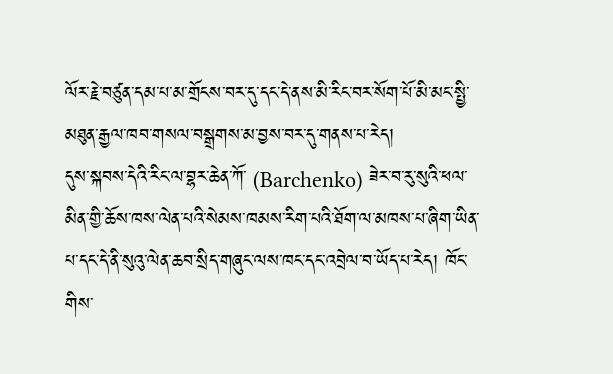ལོར་རྗེ་བཙུན་དམ་པ་མ་གྲོངས་བར་དུ་དང་དེ་ནས་མི་རིང་བར་སོག་པོ་མི་མང་སྤྱི་མཐུན་རྒྱལ་ཁབ་གསལ་བསྒྲགས་མ་བྱས་བར་དུ་གནས་པ་རེད།
དུས་སྐབས་དེའི་རིང་ལ་བྷར་ཆེན་ཀོ་ (Barchenko) ཟེར་བ་རུ་སུའི་ཕལ་མིན་གྱི་ཆོས་ཁས་ལེན་པའི་སེམས་ཁམས་རིག་པའི་ཐོག་ལ་མཁས་པ་ཞིག་ཡིན་པ་དང་དེ་ནི་སུའུ་ལེན་ཆབ་སྲིད་གཞུང་ལས་ཁང་དང་འབྲེལ་བ་ཡོད་པ་རེད། ཁོང་གིས་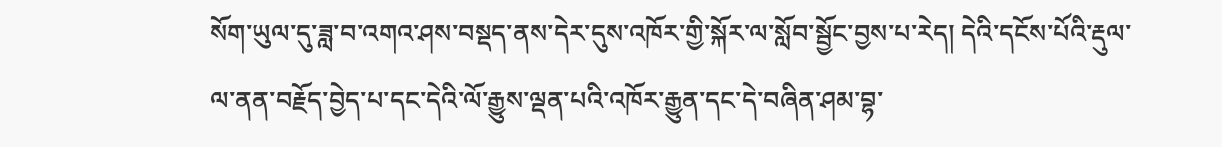སོག་ཡུལ་དུ་ཟླ་བ་འགའ་ཤས་བསྡད་ནས་དེར་དུས་འཁོར་གྱི་སྐོར་ལ་སློབ་སྦྱོང་བྱས་པ་རེད། དེའི་དངོས་པོའི་རྡུལ་ལ་ནན་བརྗོད་བྱེད་པ་དང་དེའི་ལོ་རྒྱུས་ལྡན་པའི་འཁོར་རྒྱུན་དང་དེ་བཞིན་ཤམ་བྷ་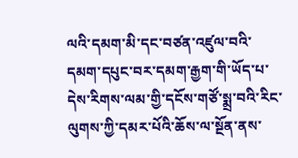ལའི་དམག་མི་དང་བཙན་འཛུལ་བའི་དམག་དཔུང་བར་དམག་རྒྱག་གི་ཡོད་པ་དེས་རིགས་ལམ་གྱི་དངོས་གཙོ་སྨྲ་བའི་རིང་ལུགས་ཀྱི་དམར་པོའི་ཆོས་ལ་སྔོན་ནས་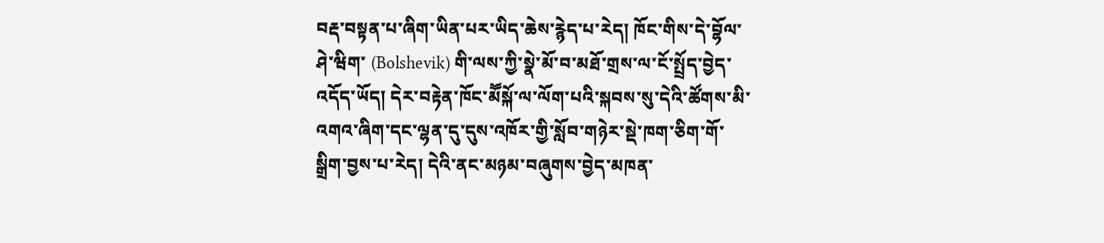བརྡ་བསྟན་པ་ཞིག་ཡིན་པར་ཡིད་ཆེས་རྙེད་པ་རེད། ཁོང་གིས་དེ་བྷོལ་ཤེ་ཝིག་ (Bolshevik) གི་ལས་ཀྱི་སྣེ་མོ་བ་མཐོ་གྲས་ལ་ངོ་སྤྲོད་བྱེད་འདོད་ཡོད། དེར་བརྟེན་ཁོང་མཽསྐོ་ལ་ལོག་པའི་སྐབས་སུ་དེའི་ཚོགས་མི་འགའ་ཞིག་དང་ལྷན་དུ་དུས་འཁོར་གྱི་སློབ་གཉེར་སྡེ་ཁག་ཅིག་གོ་སྒྲིག་བྱས་པ་རེད། དེའི་ནང་མཉམ་བཞུགས་བྱེད་མཁན་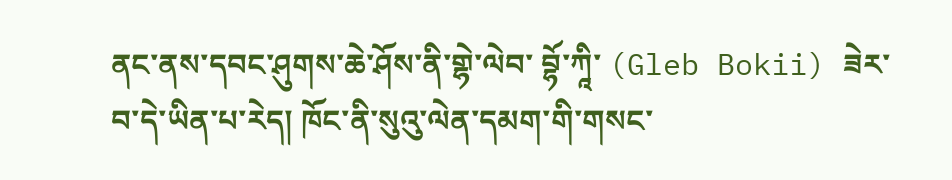ནང་ནས་དབང་ཤུགས་ཆེ་ཤོས་ནི་གྷེ་ལེབ་ བྷོ་ཀཱི་ (Gleb Bokii) ཟེར་བ་དེ་ཡིན་པ་རེད། ཁོང་ནི་སུའུ་ལེན་དམག་གི་གསང་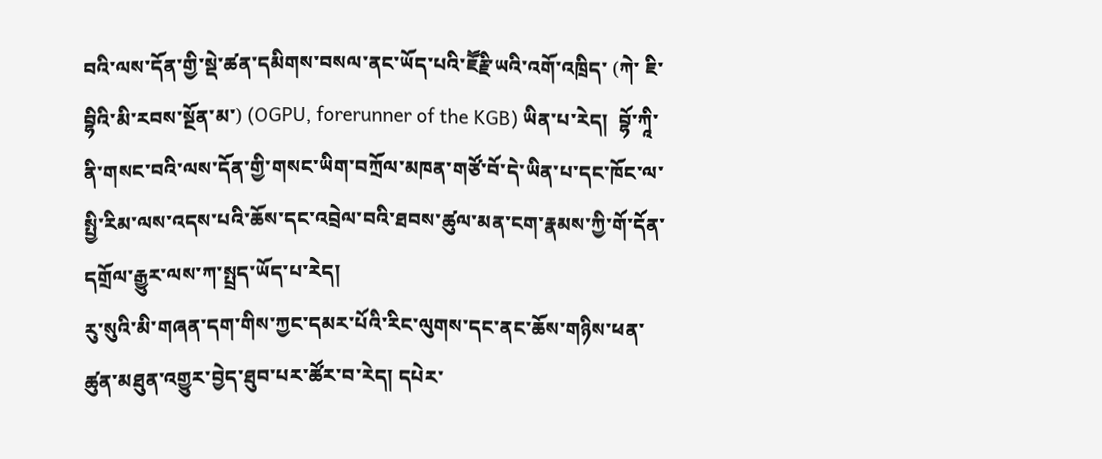བའི་ལས་དོན་གྱི་སྡེ་ཚན་དམིགས་བསལ་ནང་ཡོད་པའི་ཇཽརྗི་ཡའི་འགོ་འཁྲིད་ (ཀེ་ ཇི་ བྷིའི་མི་རབས་སྔོན་མ་) (OGPU, forerunner of the KGB) ཡིན་པ་རེད།  བྷོ་ཀཱི་ནི་གསང་བའི་ལས་དོན་གྱི་གསང་ཡིག་བཀྲོལ་མཁན་གཙོ་བོ་དེ་ཡིན་པ་དང་ཁོང་ལ་སྤྱི་རིམ་ལས་འདས་པའི་ཆོས་དང་འབྲེལ་བའི་ཐབས་ཚུལ་མན་ངག་རྣམས་ཀྱི་གོ་དོན་དགྲོལ་རྒྱུར་ལས་ཀ་སྤྲད་ཡོད་པ་རེད།
རུ་སུའི་མི་གཞན་དག་གིས་ཀྱང་དམར་པོའི་རིང་ལུགས་དང་ནང་ཆོས་གཉིས་ཕན་ཚུན་མཐུན་འགྱུར་བྱེད་ཐུབ་པར་ཚོར་བ་རེད། དཔེར་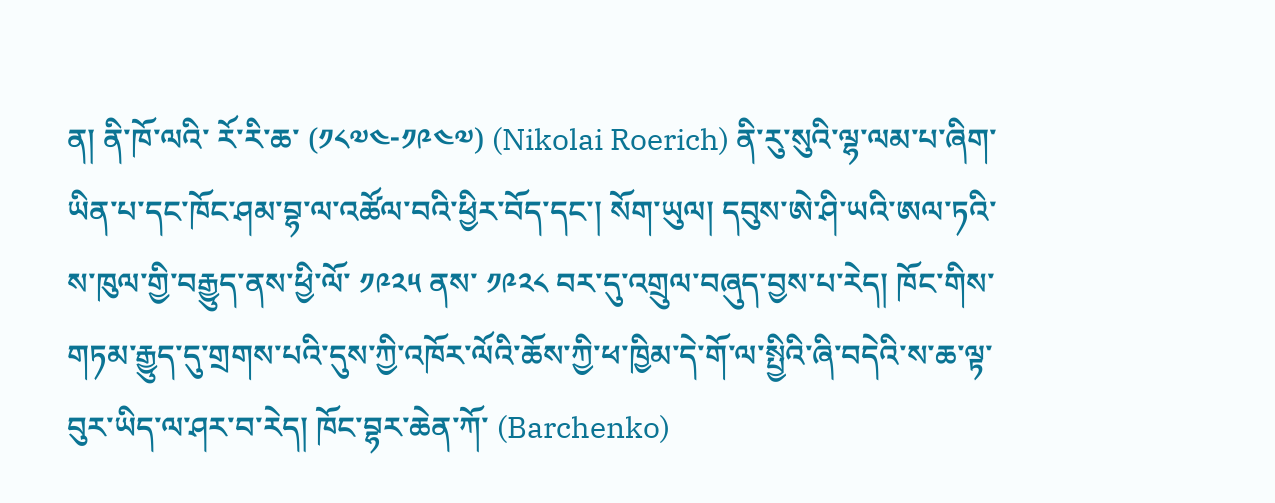ན། ནི་ཁོ་ལའི་ རོ་རི་ཆ་ (༡༨༧༤-༡༩༤༧) (Nikolai Roerich) ནི་རུ་སུའི་ལྷ་ལམ་པ་ཞིག་ཡིན་པ་དང་ཁོང་ཤམ་བྷ་ལ་འཚོལ་བའི་ཕྱིར་བོད་དང་། སོག་ཡུལ། དབུས་ཨེ་ཤི་ཡའི་ཨལ་ཏའི་ས་ཁུལ་གྱི་བརྒྱུད་ནས་ཕྱི་ལོ་ ༡༩༢༥ ནས་ ༡༩༢༨ བར་དུ་འགྲུལ་བཞུད་བྱས་པ་རེད། ཁོང་གིས་གཏམ་རྒྱུད་དུ་གྲགས་པའི་དུས་ཀྱི་འཁོར་ལོའི་ཆོས་ཀྱི་ཕ་ཁྱིམ་དེ་གོ་ལ་སྤྱིའི་ཞི་བདེའི་ས་ཆ་ལྟ་བུར་ཡིད་ལ་ཤར་བ་རེད། ཁོང་བྷར་ཆེན་ཀོ་ (Barchenko)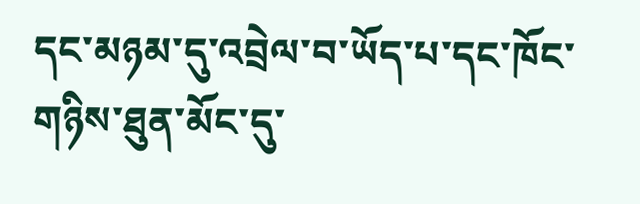དང་མཉམ་དུ་འབྲེལ་བ་ཡོད་པ་དང་ཁོང་གཉིས་ཐུན་མོང་དུ་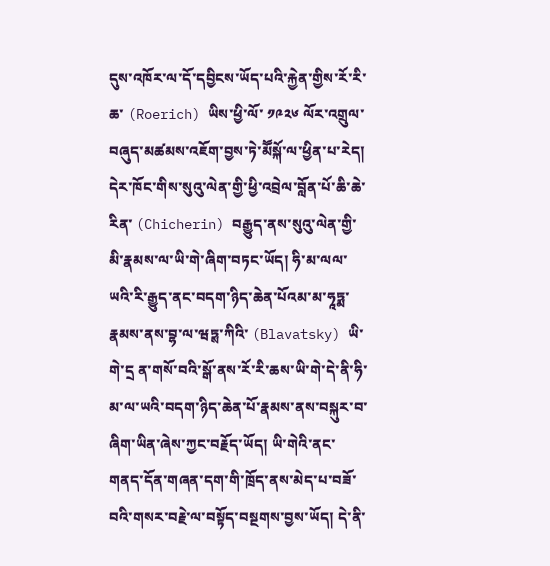དུས་འཁོར་ལ་དོ་དབྱིངས་ཡོད་པའི་རྐྱེན་གྱིས་རོ་རི་ཆ་ (Roerich) ཡིས་ཕྱི་ལོ་ ༡༩༢༦ ལོར་འགྲུལ་བཞུད་མཚམས་འཇོག་བྱས་ཏེ་མཽསྐོ་ལ་ཕྱིན་པ་རེད། དེར་ཁོང་གིས་སུའུ་ལེན་གྱི་ཕྱི་འབྲེལ་བློན་པོ་ཆི་ཆེ་རིན་ (Chicherin) བརྒྱུད་ནས་སུའུ་ལེན་གྱི་མི་རྣམས་ལ་ཡི་གེ་ཞིག་བཏང་ཡོད། ཧི་མ་ལལ་ཡའི་རི་རྒྱུད་ནང་བདག་ཉིད་ཆེན་པོའམ་མ་ཧཱཏྨ་རྣམས་ནས་བྷ་ལ་ཝཏྶ་ཀིའི་ (Blavatsky) ཡི་གེ་དྲ ན་གསོ་བའི་སྒོ་ནས་རོ་རི་ཆས་ཡི་གེ་དེ་ནི་ཧི་མ་ལ་ཡའི་བདག་ཉིད་ཆེན་པོ་རྣམས་ནས་བསྐུར་བ་ཞིག་ཡིན་ཞེས་ཀྱང་བརྗོད་ཡོད། ཡི་གེའི་ནང་གནད་དོན་གཞན་དག་གི་ཁྲོད་ནས་མེད་པ་བཟོ་བའི་གསར་བརྗེ་ལ་བསྟོད་བསྔགས་བྱས་ཡོད། དེ་ནི་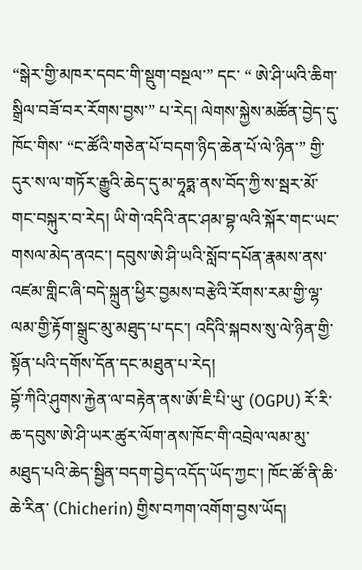“སྒེར་གྱི་མཁར་དབང་གི་སྡུག་བསྔལ་” དང་ “ ཨེ་ཤི་ཡའི་ཆིག་སྒྲིལ་བཟོ་བར་རོགས་བྱས་” པ་རེད། ལེགས་སྐྱེས་མཚོན་བྱེད་དུ་ཁོང་གིས་ “ང་ཚོའི་གཅེན་པོ་བདག་ཉིད་ཆེན་པོ་ལེ་ཉིན་” གྱི་དུར་ས་ལ་གཏོར་རྒྱུའི་ཆེད་དུ་མ་ཧཱཏྨ་ནས་བོད་ཀྱི་ས་སྦར་མོ་གང་བསྐུར་བ་རེད། ཡི་གེ་འདིའི་ནང་ཤམ་བྷ་ལའི་སྐོར་གང་ཡང་གསལ་མེད་ནའང་། དབུས་ཨེ་ཤི་ཡའི་སློབ་དཔོན་རྣམས་ནས་འཛམ་གླིང་ཞི་བདེ་སྐྲུན་ཕྱིར་བྱམས་བརྩེའི་རོགས་རམ་གྱི་ལྷ་ལམ་གྱི་རྟོག་སྒྲུང་མུ་མཐུད་པ་དང་། འདིའི་སྐབས་སུ་ལེ་ཉིན་གྱི་སྟོན་པའི་དགོས་དོན་དང་མཐུན་པ་རེད།
བྷོ་ཀིའི་ཤུགས་རྐྱེན་ལ་བརྟེན་ནས་ཨོ་ཇི་པི་ཡུ་ (OGPU) རོ་རི་ཆ་དབུས་ཨེ་ཤི་ཡར་ཚུར་ལོག་ནས་ཁོང་གི་འབྲེལ་ལམ་མུ་མཐུད་པའི་ཆེད་སྦྱིན་བདག་བྱེད་འདོད་ཡོད་ཀྱང་། ཁོང་ཚོ་ནི་ཆི་ཆེ་རིན་ (Chicherin) གྱིས་བཀག་འགོག་བྱས་ཡོད།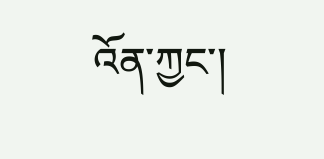འོན་ཀྱང་།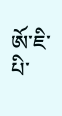ཨོ་ཇི་པི་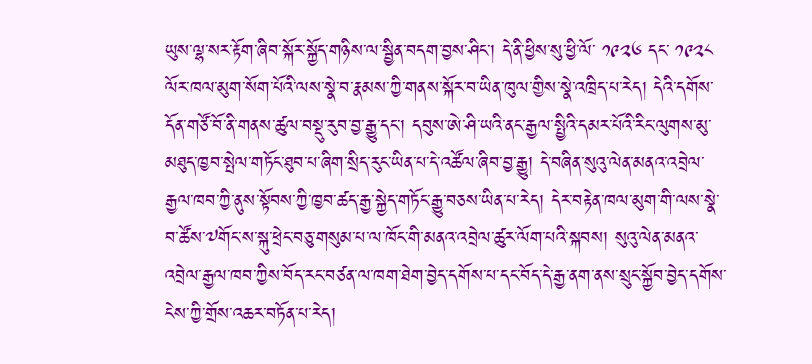ཡུས་ལྷ་སར་རྟོག་ཞིབ་སྐོར་སྐྱོད་གཉིས་ལ་སྦྱིན་བདག་བྱས་ཤིང་། དེ་ནི་ཕྱིས་སུ་ཕྱི་ལོ་ ༡༩༢༦ དང་ ༡༩༢༨ ལོར་ཁལ་མུག་སོག་པོའི་ལས་སྣེ་བ་རྣམས་ཀྱི་གནས་སྐོར་བ་ཡིན་ཁུལ་གྱིས་སྣེ་འཁྲིད་པ་རེད། དེའི་དགོས་དོན་གཙོ་བོ་ནི་གནས་ཚུལ་བསྡུ་རུབ་བྱ་རྒྱུ་དང་། དབུས་ཨེ་ཤི་ཡའི་ནང་རྒྱལ་སྤྱིའི་དམར་པོའི་རིང་ལུགས་མུ་མཐུད་ཁྱབ་སྤེལ་གཏོང་ཐུབ་པ་ཞིག་སྲིད་རུང་ཡིན་པ་དེ་འཚོལ་ཞིབ་བྱ་རྒྱུ། དེ་བཞིན་སུའུ་ལེན་མནའ་འབྲེལ་རྒྱལ་ཁབ་ཀྱི་ནུས་སྟོབས་ཀྱི་ཁྱབ་ཚད་རྒྱ་སྐྱེད་གཏོང་རྒྱུ་བཅས་ཡིན་པ་རེད། དེར་བརྟེན་ཁལ་མུག་གི་ལས་སྣེ་བ་ཚོས་༧གོང་ས་སྐུ་ཕྲེང་བཅུ་གསུམ་པ་ལ་ཁོང་གི་མནའ་འབྲེལ་ཚུར་ལོག་པའི་སྐབས། སུའུ་ལེན་མནའ་འབྲེལ་རྒྱལ་ཁབ་ཀྱིས་བོད་རང་བཙན་ལ་ཁག་ཐེག་བྱེད་དགོས་པ་དང་བོད་དེ་རྒྱ་ནག་ནས་སྲུང་སྐྱོབ་བྱེད་དགོས་ངེས་ཀྱི་གྲོས་འཆར་བཏོན་པ་རེད།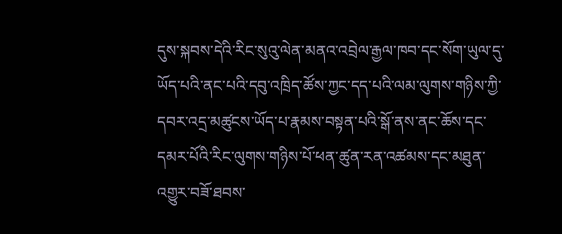དུས་སྐབས་དེའི་རིང་སུའུ་ལེན་མནའ་འབྲེལ་རྒྱལ་ཁབ་དང་སོག་ཡུལ་དུ་ཡོད་པའི་ནང་པའི་དབུ་འཁྲིད་ཚོས་ཀྱང་དད་པའི་ལམ་ལུགས་གཉིས་ཀྱི་དབར་འདྲ་མཚུངས་ཡོད་པ་རྣམས་བསྟན་པའི་སྒོ་ནས་ནང་ཆོས་དང་དམར་པོའི་རིང་ལུགས་གཉིས་པོ་ཕན་ཚུན་རན་འཚམས་དང་མཐུན་འགྱུར་བཟོ་ཐབས་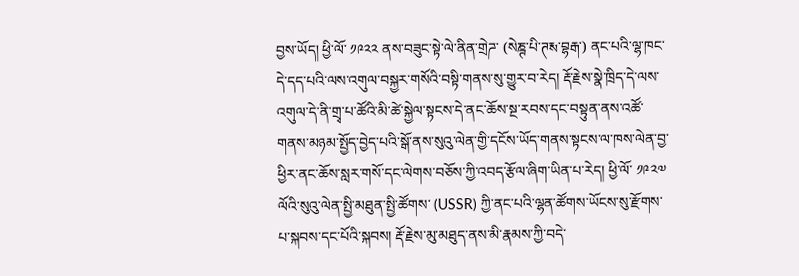བྱས་ཡོད། ཕྱི་ལོ་ ༡༩༢༢ ནས་བཟུང་སྟེ་ལེ་ནིན་གྲེཌ་ (སེཎྚ་པི་ཊརྶ་བྷརྒ་) ནང་པའི་ལྷ་ཁང་དེ་དད་པའི་ལས་འགུལ་བསྐྱར་གསོའི་བསྟི་གནས་སུ་གྱུར་བ་རེད། རྡོ་རྗེས་སྣེ་ཁྲིད་དེ་ལས་འགུལ་དེ་ནི་གྲྭ་པ་ཚོའི་མི་ཚེ་སྐྱེལ་སྟངས་དེ་ནང་ཆོས་སྔ་རབས་དང་བསྟུན་ནས་འཚོ་གནས་མཉམ་སྤྱོད་བྱེད་པའི་སྒོ་ནས་སུའུ་ལེན་གྱི་དངོས་ཡོད་གནས་སྟངས་ལ་ཁས་ལེན་བྱ་ཕྱིར་ནང་ཆོས་སླར་གསོ་དང་ལེགས་བཅོས་ཀྱི་འབད་རྩོལ་ཞིག་ཡིན་པ་རེད། ཕྱི་ལོ་ ༡༩༢༧ ལོའི་སུའུ་ལེན་སྤྱི་མཐུན་སྤྱི་ཚོགས་ (USSR) ཀྱི་ནང་པའི་ལྷན་ཚོགས་ཡོངས་སུ་རྫོགས་པ་སྐབས་དང་པོའི་སྐབས། རྡོ་རྗེས་མུ་མཐུད་ནས་མི་རྣམས་ཀྱི་བདེ་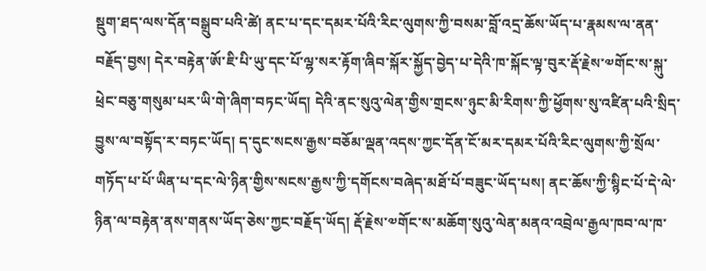སྡུག་ཐད་ལས་དོན་བསྒྲུབ་པའི་ཚེ། ནང་པ་དང་དམར་པོའི་རིང་ལུགས་ཀྱི་བསམ་བློ་འདྲ་ཆོས་ཡོད་པ་རྣམས་ལ་ནན་བརྗོད་བྱས། དེར་བརྟེན་ཨོ་ཇི་པི་ཡུ་དང་པོ་ལྷ་སར་རྟོག་ཞིབ་སྐོར་སྐྱོད་བྱེད་པ་དེའི་ཁ་སྐོང་ལྟ་བུར་རྡོ་རྗེས་༧གོང་ས་སྐུ་ཕྲེང་བཅུ་གསུམ་པར་ཡི་གེ་ཞིག་བཏང་ཡོད། དེའི་ནང་སུའུ་ལེན་གྱིས་གྲངས་ཉུང་མི་རིགས་ཀྱི་ཕྱོགས་སུ་འཛིན་པའི་སྲིད་བྱུས་ལ་བསྟོད་ར་བཏང་ཡོད། ད་དུང་སངས་རྒྱས་བཅོམ་ལྡན་འདས་ཀྱང་དོན་ངོ་མར་དམར་པོའི་རིང་ལུགས་ཀྱི་སྲོལ་གཏོད་པ་པོ་ཡིན་པ་དང་ལེ་ཉིན་གྱིས་སངས་རྒྱས་ཀྱི་དགོངས་བཞེད་མཐོ་པོ་བཟུང་ཡོད་པས། ནང་ཆོས་ཀྱི་སྙིང་པོ་དེ་ལེ་ཉིན་ལ་བརྟེན་ནས་གནས་ཡོད་ཅེས་ཀྱང་བརྗོད་ཡོད། རྡོ་རྗེས་༧གོང་ས་མཆོག་སུའུ་ལེན་མནའ་འབྲེལ་རྒྱལ་ཁབ་ལ་ཁ་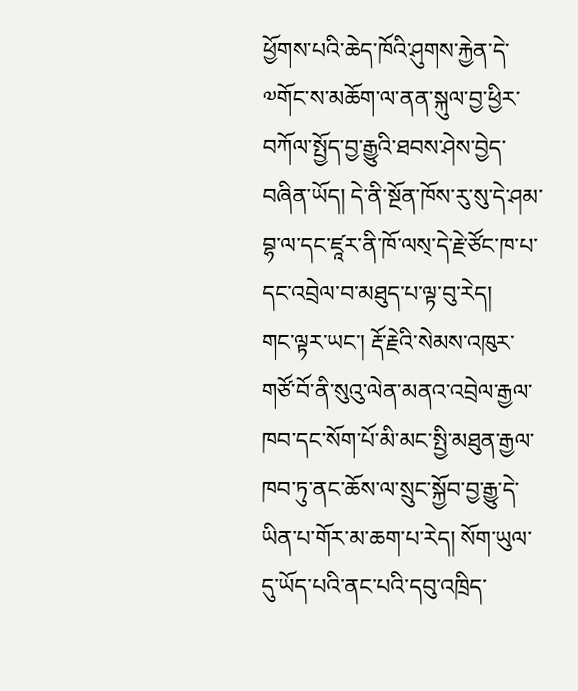ཕྱོགས་པའི་ཆེད་ཁོའི་ཤུགས་རྐྱེན་དེ་༧གོང་ས་མཆོག་ལ་ནན་སྐུལ་བྱ་ཕྱིར་བཀོལ་སྤྱོད་བྱ་རྒྱུའི་ཐབས་ཤེས་བྱེད་བཞིན་ཡོད། དེ་ནི་སྔོན་ཁོས་རུ་སུ་དེ་ཤམ་བྷ་ལ་དང་ཛཱར་ནི་ཁོ་ལས྄་དེ་རྗེ་ཙོང་ཁ་པ་དང་འབྲེལ་བ་མཐུད་པ་ལྟ་བུ་རེད།
གང་ལྟར་ཡང་། རྡོ་རྗེའི་སེམས་འཁུར་གཙོ་བོ་ནི་སུའུ་ལེན་མནའ་འབྲེལ་རྒྱལ་ཁབ་དང་སོག་པོ་མི་མང་སྤྱི་མཐུན་རྒྱལ་ཁབ་ཏུ་ནང་ཆོས་ལ་སྲུང་སྐྱོབ་བྱ་རྒྱུ་དེ་ཡིན་པ་གོར་མ་ཆག་པ་རེད། སོག་ཡུལ་དུ་ཡོད་པའི་ནང་པའི་དབུ་འཁྲིད་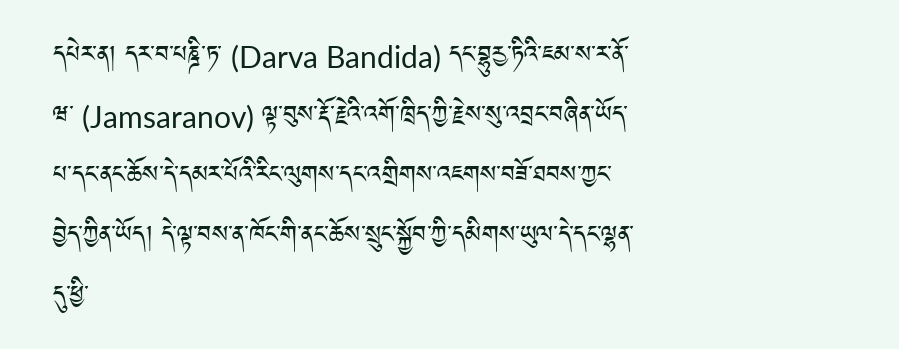དཔེར་ན། དར་བ་པཎྜི་ཏ་ (Darva Bandida) དང་བྷུརྱ་ཏིའི་ཇམ་ས་ར་ནོ་ཝ་ (Jamsaranov) ལྟ་བུས་རྡོ་རྗེའི་འགོ་ཁྲིད་ཀྱི་རྗེས་སུ་འབྲང་བཞིན་ཡོད་པ་དང་ནང་ཆོས་དེ་དམར་པོའི་རིང་ལུགས་དང་འགྲིགས་འཇགས་བཟོ་ཐབས་ཀྱང་བྱེད་ཀྱིན་ཡོད། དེ་ལྟ་བས་ན་ཁོང་གི་ནང་ཆོས་སྲུང་སྐྱོབ་ཀྱི་དམིགས་ཡུལ་དེ་དང་ལྷན་དུ་ཕྱི་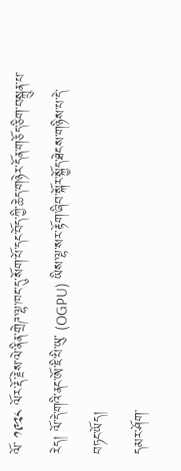ལོ་ ༡༩༢༨ ལོར་རྡོ་རྗེས་ལེ་ནིན་གྲེཌ་ལྷ་ཁང་དུ་སོག་པོ་དང་བོད་ཀྱི་ཆེད་གཉེར་དོན་གཅོད་ཅིག་བསྐྲུན་པ་རེད། ལོ་དེ་གའི་ནང་ཨོ་ཇི་པི་ཡུ་ (OGPU) ཡིས་ལྷ་སར་རྟོག་ཞིབ་སྐོར་སྐྱོད་ཐེངས་གཉིས་པ་དེ་བཏང་ཡོད།
དམར་ཤོག་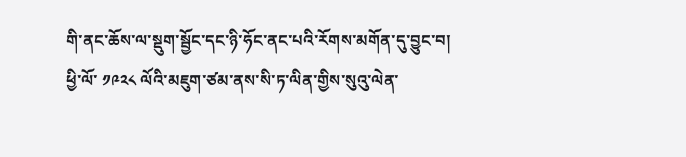གི་ནང་ཆོས་ལ་སྡུག་སྦྱོང་དང་ཉི་ཧོང་ནང་པའི་རོགས་མགོན་དུ་བྱུང་བ།
ཕྱི་ལོ་ ༡༩༢༨ ལོའི་མཇུག་ཙམ་ནས་སི་ཏ་ལིན་གྱིས་སུའུ་ལེན་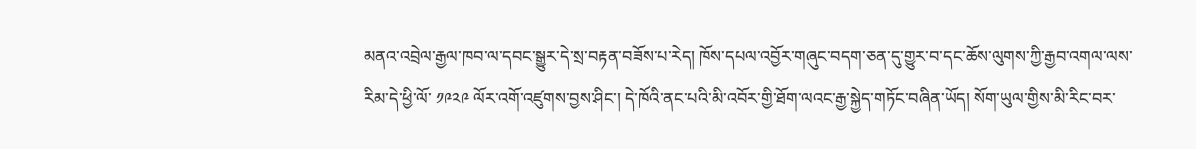མནའ་འབྲེལ་རྒྱལ་ཁབ་ལ་དབང་སྒྱུར་དེ་སྲ་བརྟན་བཟོས་པ་རེད། ཁོས་དཔལ་འབྱོར་གཞུང་བདག་ཅན་དུ་གྱུར་བ་དང་ཆོས་ལུགས་ཀྱི་རྒྱབ་འགལ་ལས་རིམ་དེ་ཕྱི་ལོ་ ༡༩༢༩ ལོར་འགོ་འཛུགས་བྱས་ཤིང་། དེ་ཁོའི་ནང་པའི་མི་འབོར་གྱི་ཐོག་ལའང་རྒྱ་སྐྱེད་གཏོང་བཞིན་ཡོད། སོག་ཡུལ་གྱིས་མི་རིང་བར་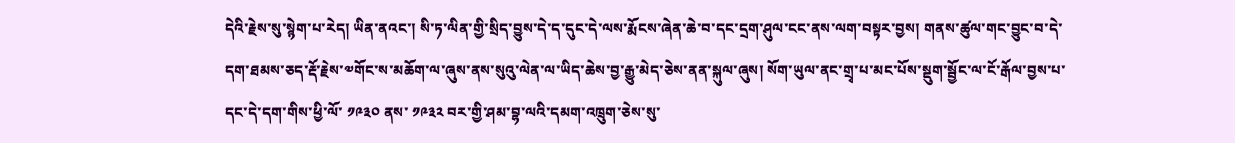དེའི་རྗེས་སུ་སྙེག་པ་རེད། ཡིན་ནའང་། སི་ཏ་ལིན་གྱི་སྲིད་བྱུས་དེ་ད་དུང་དེ་ལས་རྨོངས་ཞེན་ཆེ་བ་དང་དྲག་ཤུལ་ངང་ནས་ལག་བསྟར་བྱས། གནས་ཚུལ་གང་བྱུང་བ་དེ་དག་ཐམས་ཅད་རྡོ་རྗེས་༧གོང་ས་མཆོག་ལ་ཞུས་ནས་སུའུ་ལེན་ལ་ཡིད་ཆེས་བྱ་རྒྱུ་མེད་ཅེས་ནན་སྐུལ་ཞུས། སོག་ཡུལ་ནང་གྲྭ་པ་མང་པོས་སྡུག་སྦྱོང་ལ་ངོ་རྒོལ་བྱས་པ་དང་དེ་དག་གིས་ཕྱི་ལོ་ ༡༩༣༠ ནས་ ༡༩༣༢ བར་གྱི་ཤམ་བྷ་ལའི་དམག་འཁྲུག་ཅེས་སུ་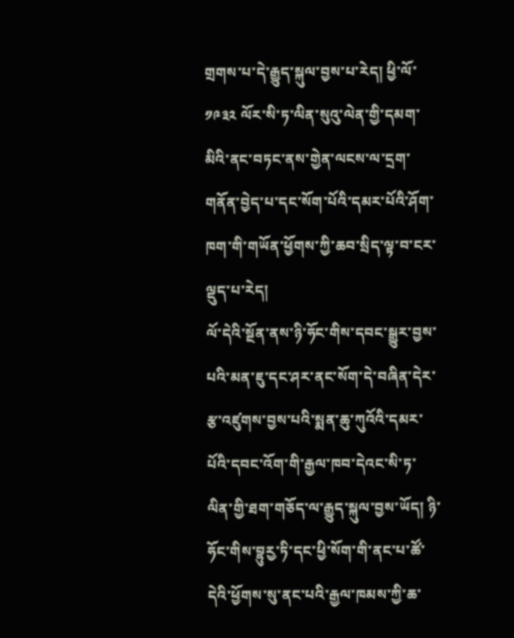གྲགས་པ་དེ་རྒྱུད་སྐུལ་བྱས་པ་རེད། ཕྱི་ལོ་ ༡༩༣༢ ལོར་སི་ཏ་ལིན་སུའུ་ལེན་གྱི་དམག་མིའི་ནང་བཏང་ནས་གྱེན་ལངས་ལ་དྲག་གནོན་བྱེད་པ་དང་སོག་པོའི་དམར་པོའི་ཤོག་ཁག་གི་གཡོན་ཕྱོགས་ཀྱི་ཆབ་སྲིད་ལྟ་བ་ངར་ལྡུད་པ་རེད།
ལོ་དེའི་སྔོན་ནས་ཉི་ཧོང་གིས་དབང་སྒྱུར་བྱས་པའི་མན་ཇུ་དང་ཤར་ནང་སོག་དེ་བཞིན་དེར་རྩ་འཛུགས་བྱས་པའི་སྨན་ཆུ་ཀུའོའི་དམར་པོའི་དབང་འོག་གི་རྒྱལ་ཁབ་དེའང་སི་ཏ་ལིན་གྱི་ཐག་གཅོད་ལ་རྒྱུད་སྐུལ་བྱས་ཡོད། ཉི་ཧོང་གིས་བྷུརྱ་ཏི་དང་ཕྱི་སོག་གི་ནང་པ་ཚོ་དེའི་ཕྱོགས་སུ་ནང་པའི་རྒྱལ་ཁམས་ཀྱི་ཆ་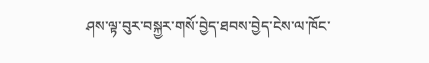ཤས་ལྟ་བུར་བསྐྱར་གསོ་བྱེད་ཐབས་བྱེད་ངེས་ལ་ཁོང་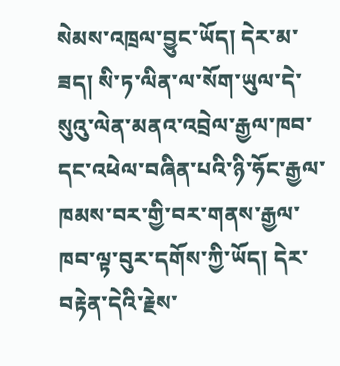སེམས་འཁྲལ་བྱུང་ཡོད། དེར་མ་ཟད། སི་ཏ་ལིན་ལ་སོག་ཡུལ་དེ་སུའུ་ལེན་མནའ་འབྲེལ་རྒྱལ་ཁབ་དང་འཕེལ་བཞིན་པའི་ཉི་ཧོང་རྒྱལ་ཁམས་བར་གྱི་བར་གནས་རྒྱལ་ཁབ་ལྟ་བུར་དགོས་ཀྱི་ཡོད། དེར་བརྟེན་དེའི་རྗེས་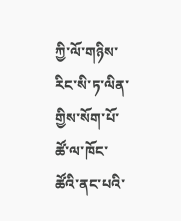ཀྱི་ལོ་གཉིས་རིང་སི་ཏ་ལིན་གྱིས་སོག་པོ་ཚོ་ལ་ཁོང་ཚོའི་ནང་པའི་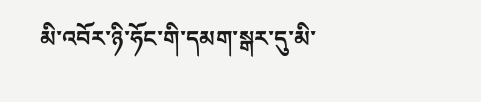མི་འབོར་ཉི་ཧོང་གི་དམག་སྒར་དུ་མི་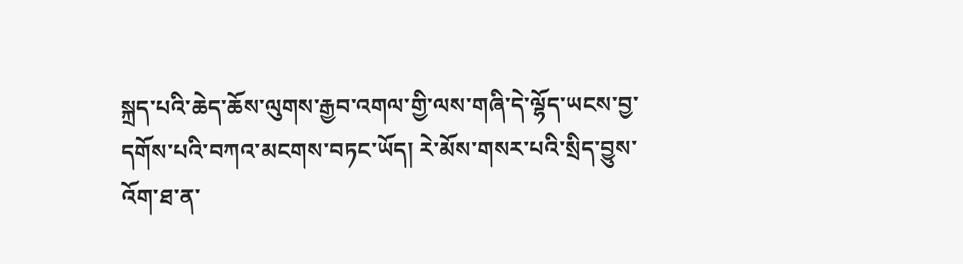སྐྲད་པའི་ཆེད་ཆོས་ལུགས་རྒྱབ་འགལ་གྱི་ལས་གཞི་དེ་ལྷོད་ཡངས་བྱ་དགོས་པའི་བཀའ་མངགས་བཏང་ཡོད། རེ་མོས་གསར་པའི་སྲིད་བྱུས་འོག་ཐ་ན་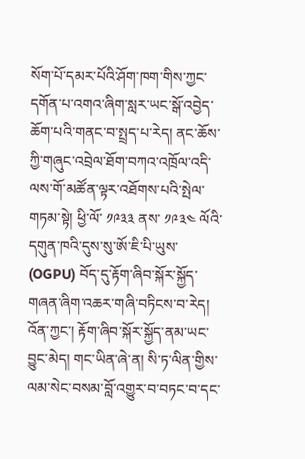སོག་པོ་དམར་པོའི་ཤོག་ཁག་གིས་ཀྱང་དགོན་པ་འགའ་ཞིག་སླར་ཡང་སྒོ་འབྱེད་ཆོག་པའི་གནང་བ་སྤྲད་པ་རེད། ནང་ཆོས་ཀྱི་གཞུང་འབྲེལ་ཐོག་བཀའ་འཁྲོལ་འདི་ལས་གོ་མཚོན་ལྟར་འཐོགས་པའི་སྤེལ་གཏམ་སྟེ། ཕྱི་ལོ་ ༡༩༣༣ ནས་ ༡༩༣༤ ལོའི་དགུན་ཁའི་དུས་སུ་ཨོ་ཇི་པི་ཡུས་ (OGPU) བོད་དུ་རྟོག་ཞིབ་སྐོར་སྐྱོད་གཞན་ཞིག་འཆར་གཞི་བཏིངས་བ་རེད། འོན་ཀྱང་། རྟོག་ཞིབ་སྐོར་སྐྱོད་ནམ་ཡང་བྱུང་མེད། གང་ཡིན་ཞེ་ན། སི་ཏ་ལིན་གྱིས་ལམ་སེང་བསམ་བློ་འགྱུར་བ་བཏང་བ་དང་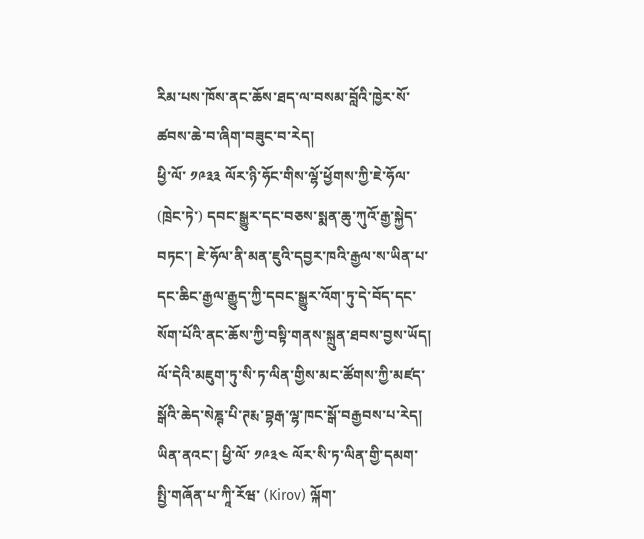རིམ་པས་ཁོས་ནང་ཆོས་ཐད་ལ་བསམ་བློའི་ཁྱེར་སོ་ཚབས་ཆེ་བ་ཞིག་བཟུང་བ་རེད།
ཕྱི་ལོ་ ༡༩༣༣ ལོར་ཉི་ཧོང་གིས་ལྷོ་ཕྱོགས་ཀྱི་ཇེ་ཧོལ་ (ཁྲེང་ཏེ་) དབང་སྒྱུར་དང་བཅས་སྨན་ཆུ་ཀུའོ་རྒྱ་སྐྱེད་བཏང་། ཇེ་ཧོལ་ནི་མན་ཇུའི་དབྱར་ཁའི་རྒྱལ་ས་ཡིན་པ་དང་ཆིང་རྒྱལ་རྒྱུད་ཀྱི་དབང་སྒྱུར་འོག་ཏུ་དེ་བོད་དང་སོག་པོའི་ནང་ཆོས་ཀྱི་བསྟི་གནས་སྐྲུན་ཐབས་བྱས་ཡོད། ལོ་དེའི་མཇུག་ཏུ་སི་ཏ་ལིན་གྱིས་མང་ཚོགས་ཀྱི་མཛད་སྒོའི་ཆེད་སེཎྚ་པི་ཊརྶ་བྷརྒ་ལྷ་ཁང་སྒོ་བརྒྱབས་པ་རེད། ཡིན་ནའང་། ཕྱི་ལོ་ ༡༩༣༤ ལོར་སི་ཏ་ལིན་གྱི་དམག་སྤྱི་གཞོན་པ་ཀཱི་རོཝ་ (Kirov) ལྐོག་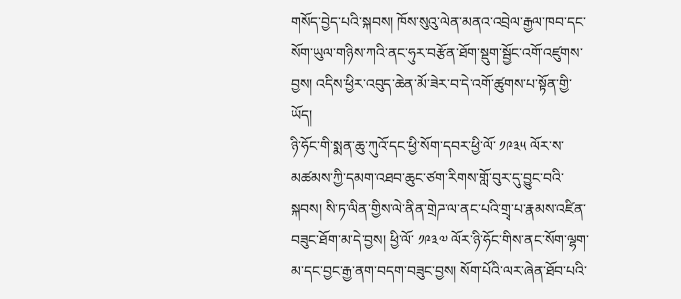གསོད་བྱེད་པའི་སྐབས། ཁོས་སུའུ་ལེན་མནའ་འབྲེལ་རྒྱལ་ཁབ་དང་སོག་ཡུལ་གཉིས་ཀའི་ནང་ཧུར་བརྩོན་ཐོག་སྡུག་སྦྱོང་འགོ་འཛུགས་བྱས། འདིས་ཕྱིར་འབུད་ཆེན་མོ་ཟེར་བ་དེ་འགོ་ཚུགས་པ་སྟོན་གྱི་ཡོད།
ཉི་ཧོང་གི་སྨན་ཆུ་ཀུའོ་དང་ཕྱི་སོག་དབར་ཕྱི་ལོ་ ༡༩༣༥ ལོར་ས་མཚམས་ཀྱི་དམག་འཐབ་ཆུང་ཙག་རིགས་གློ་བུར་དུ་བྱུང་བའི་སྐབས། སི་ཏ་ལིན་གྱིས་ལེ་ནིན་གྲེཌ་ལ་ནང་པའི་གྲྭ་པ་རྣམས་འཛིན་བཟུང་ཐོག་མ་དེ་བྱས། ཕྱི་ལོ་ ༡༩༣༧ ལོར་ཉི་ཧོང་གིས་ནང་སོག་ལྷག་མ་དང་བྱང་རྒྱ་ནག་བདག་བཟུང་བྱས། སོག་པོའི་ལར་ཞེན་ཐོབ་པའི་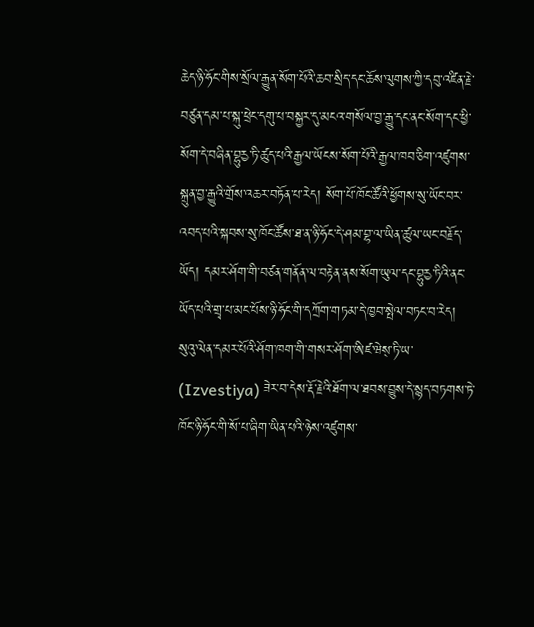ཆེད་ཉི་ཧོང་གིས་སྲོལ་རྒྱུན་སོག་པོའི་ཆབ་སྲིད་དང་ཆོས་ལུགས་ཀྱི་དབུ་འཛིན་རྗེ་བཙུན་དམ་པ་སྐུ་ཕྲེང་དགུ་པ་བསྐྱར་དུ་མངའ་གསོལ་བྱ་རྒྱུ་དང་ནང་སོག་དང་ཕྱི་སོག་དེ་བཞིན་བྷུརྱ་ཏི་ཚུད་པའི་རྒྱལ་ཡོངས་སོག་པོའི་རྒྱལ་ཁབ་ཅིག་འཛུགས་སྐྲུན་བྱ་རྒྱུའི་གྲོས་འཆར་བཏོན་པ་རེད། སོག་པོ་ཁོང་ཚོའི་ཕྱོགས་སུ་ཡོང་བར་འབད་པའི་སྐབས་སུ་ཁོང་ཚོས་ཐ་ན་ཉི་ཧོང་དེ་ཤམ་བྷ་ལ་ཡིན་ཚུལ་ཡང་བརྗོད་ཡོད། དམར་ཤོག་གི་བཙན་གནོན་ལ་བརྟེན་ནས་སོག་ཡུལ་དང་བྷུརྱ་ཏིའི་ནང་ཡོད་པའི་གྲྭ་པ་མང་པོས་ཉི་ཧོང་གི་དཀྲོག་གཏམ་དེ་ཁྱབ་སྤེལ་བཏང་བ་རེད།
སུའུ་ལེན་དམར་པོའི་ཤོག་ཁག་གི་གསར་ཤོག་ཨིཛ་ཝེས྄་ཏི་ཡ་ (Izvestiya) ཟེར་བ་དེས་རྡོ་རྗེའི་ཐོག་ལ་ཐབས་བྱུས་དེ་སྙད་བཏགས་ཏེ་ཁོང་ཉི་ཧོང་གི་སོ་པ་ཞིག་ཡིན་པའི་ཉེས་འཛུགས་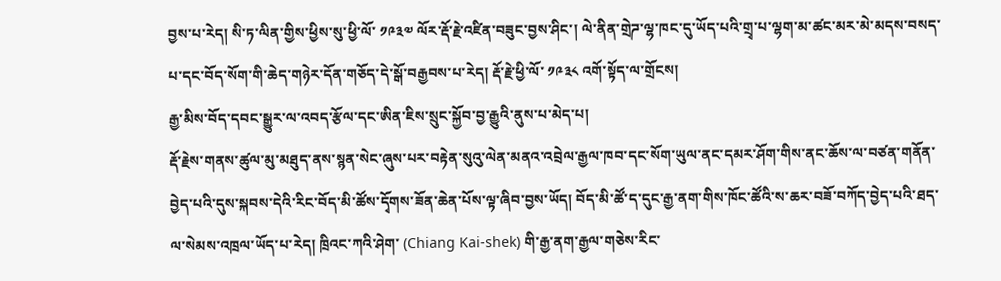བྱས་པ་རེད། སི་ཏ་ལིན་གྱིས་ཕྱིས་སུ་ཕྱི་ལོ་ ༡༩༣༧ ལོར་རྡོ་རྗེ་འཛིན་བཟུང་བྱས་ཤིང་། ལེ་ནིན་གྲེཌ་ལྷ་ཁང་དུ་ཡོད་པའི་གྲྭ་པ་ལྷག་མ་ཚང་མར་མེ་མདས་བསད་པ་དང་བོད་སོག་གི་ཆེད་གཉེར་དོན་གཅོད་དེ་སྒོ་བརྒྱབས་པ་རེད། རྡོ་རྗེ་ཕྱི་ལོ་ ༡༩༣༨ འགོ་སྟོད་ལ་གྲོངས།
རྒྱ་མིས་བོད་དབང་སྒྱུར་ལ་འབད་རྩོལ་དང་ཨིན་ཇིས་སྲུང་སྐྱོབ་བྱ་རྒྱུའི་ནུས་པ་མེད་པ།
རྡོ་རྗེས་གནས་ཚུལ་མུ་མཐུད་ནས་སྙན་སེང་ཞུས་པར་བརྟེན་སུའུ་ལེན་མནའ་འབྲེལ་རྒྱལ་ཁབ་དང་སོག་ཡུལ་ནང་དམར་ཤོག་གིས་ནང་ཆོས་ལ་བཙན་གནོན་བྱེད་པའི་དུས་སྐབས་དེའི་རིང་བོད་མི་ཚོས་དྭོགས་ཟོན་ཆེན་པོས་ལྟ་ཞིབ་བྱས་ཡོད། བོད་མི་ཚོ་ད་དུང་རྒྱ་ནག་གིས་ཁོང་ཚོའི་ས་ཆར་བཟོ་བཀོད་བྱེད་པའི་ཐད་ལ་སེམས་འཁྲལ་ཡོད་པ་རེད། ཁྲིའང་ཀའི་ཤེག་ (Chiang Kai-shek) གི་རྒྱ་ནག་རྒྱལ་གཅེས་རིང་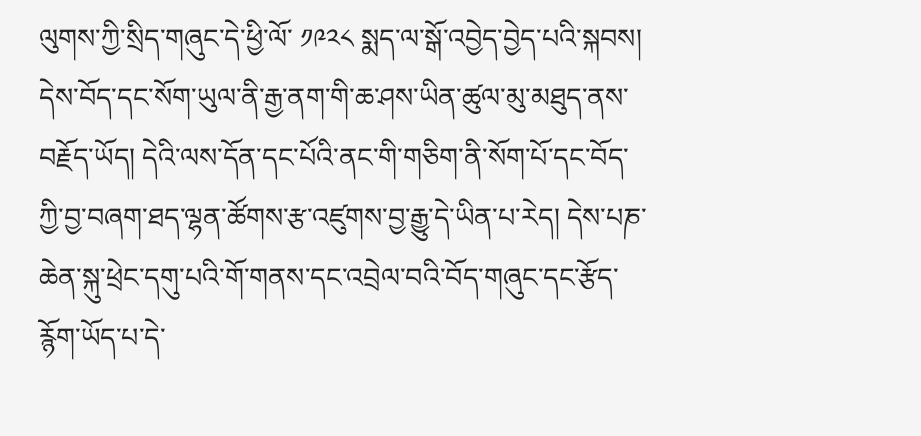ལུགས་ཀྱི་སྲིད་གཞུང་དེ་ཕྱི་ལོ་ ༡༩༢༨ སྨད་ལ་སྒོ་འབྱེད་བྱེད་པའི་སྐབས། དེས་བོད་དང་སོག་ཡུལ་ནི་རྒྱ་ནག་གི་ཆ་ཤས་ཡིན་ཚུལ་མུ་མཐུད་ནས་བརྗོད་ཡོད། དེའི་ལས་དོན་དང་པོའི་ནང་གི་གཅིག་ནི་སོག་པོ་དང་བོད་ཀྱི་བྱ་བཞག་ཐད་ལྷན་ཚོགས་རྩ་འཛུགས་བྱ་རྒྱུ་དེ་ཡིན་པ་རེད། དེས་པཎ་ཆེན་སྐུ་ཕྲེང་དགུ་པའི་གོ་གནས་དང་འབྲེལ་བའི་བོད་གཞུང་དང་རྩོད་རྙོག་ཡོད་པ་དེ་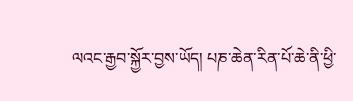ལའང་རྒྱབ་སྐྱོར་བྱས་ཡོད། པཎ་ཆེན་རིན་པོ་ཆེ་ནི་ཕྱི་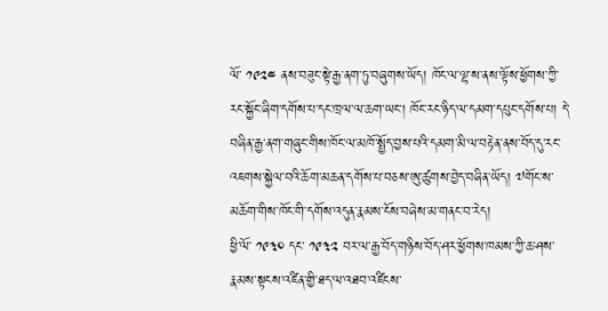ལོ་ ༡༩༢༤ ནས་བཟུང་སྟེ་རྒྱ་ནག་ཏུ་བཞུགས་ཡོད། ཁོང་ལ་ལྷ་ས་ནས་ལྟོས་ཕྱོགས་ཀྱི་རང་སྐྱོང་ཞིག་དགོས་པ་དང་ཁྲལ་ལ་ཆག་ཡང་། ཁོང་རང་ཉིད་ལ་དམག་དཔུང་དགོས་པ། དེ་བཞིན་རྒྱ་ནག་གཞུང་གིས་ཁོང་ལ་མཁོ་སྤྱོད་བྱས་པའི་དམག་མི་ལ་བརྟེན་ནས་བོད་དུ་རང་འཇགས་སྐྱེལ་བའི་ཆོག་མཆན་དགོས་པ་བཅས་ཨུ་ཚུགས་བྱེད་བཞིན་ཡོད། ༧གོང་ས་མཆོག་གིས་ཁོང་གི་དགོས་འདུན་རྣམས་ངོས་བཞེས་མ་གནང་བ་རེད།
ཕྱི་ལོ་ ༡༩༣༠ དང་ ༡༩༣༢ བར་ལ་རྒྱ་བོད་གཉིས་བོད་ཤར་ཕྱོགས་ཁམས་ཀྱི་ཆ་ཤས་རྣམས་སྟངས་འཛིན་གྱི་ཐད་ལ་འཐབ་འཛིངས་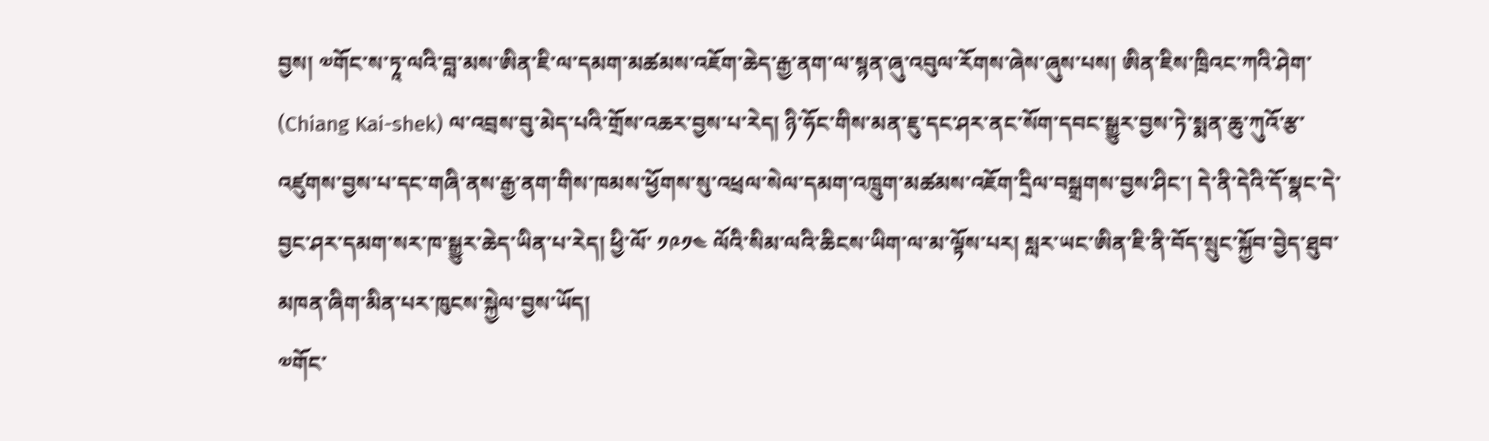བྱས། ༧གོང་ས་ཏཱ་ལའི་བླ་མས་ཨིན་ཇི་ལ་དམག་མཚམས་འཇོག་ཆེད་རྒྱ་ནག་ལ་སྙན་ཞུ་འབུལ་རོགས་ཞེས་ཞུས་པས། ཨིན་ཇིས་ཁྲིའང་ཀའི་ཤེག་ (Chiang Kai-shek) ལ་འབྲས་བུ་མེད་པའི་གྲོས་འཆར་བྱས་པ་རེད། ཉི་ཧོང་གིས་མན་ཇུ་དང་ཤར་ནང་སོག་དབང་སྒྱུར་བྱས་ཏེ་སྨན་ཆུ་ཀུའོ་རྩ་འཛུགས་བྱས་པ་དང་གཞི་ནས་རྒྱ་ནག་གིས་ཁམས་ཕྱོགས་སུ་འཕྲལ་སེལ་དམག་འཁྲུག་མཚམས་འཇོག་དྲིལ་བསྒྲགས་བྱས་ཤིང་། དེ་ནི་དེའི་དོ་སྣང་དེ་བྱང་ཤར་དམག་སར་ཁ་སྒྱུར་ཆེད་ཡིན་པ་རེད། ཕྱི་ལོ་ ༡༩༡༤ ལོའི་སིམ་ལའི་ཆིངས་ཡིག་ལ་མ་ལྟོས་པར། སླར་ཡང་ཨིན་ཇི་ནི་བོད་སྲུང་སྐྱོབ་བྱེད་ཐུབ་མཁན་ཞིག་མིན་པར་ཁུངས་སྐྱེལ་བྱས་ཡོད།
༧གོང་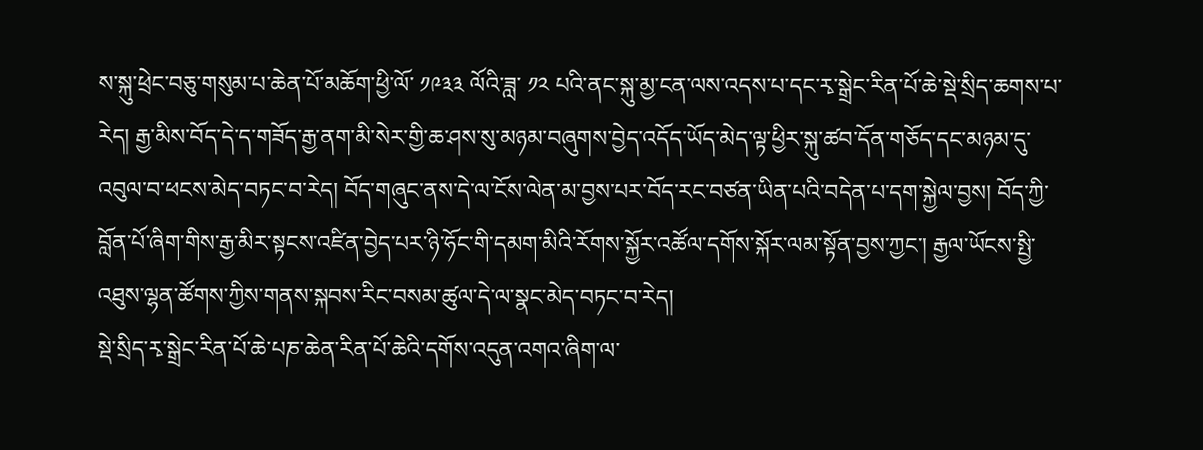ས་སྐུ་ཕྲེང་བཅུ་གསུམ་པ་ཆེན་པོ་མཆོག་ཕྱི་ལོ་ ༡༩༣༣ ལོའི་ཟླ་ ༡༢ པའི་ནང་སྐུ་མྱ་ངན་ལས་འདས་པ་དང་རྭ་སྒྲེང་རིན་པོ་ཆེ་སྡེ་སྲིད་ཆགས་པ་རེད། རྒྱ་མིས་བོད་དེ་ད་གཟོད་རྒྱ་ནག་མི་སེར་གྱི་ཆ་ཤས་སུ་མཉམ་བཞུགས་བྱེད་འདོད་ཡོད་མེད་ལྟ་ཕྱིར་སྐུ་ཚབ་དོན་གཅོད་དང་མཉམ་དུ་འབུལ་བ་ཕངས་མེད་བཏང་བ་རེད། བོད་གཞུང་ནས་དེ་ལ་ངོས་ལེན་མ་བྱས་པར་བོད་རང་བཙན་ཡིན་པའི་བདེན་པ་དག་སྐྱེལ་བྱས། བོད་ཀྱི་བློན་པོ་ཞིག་གིས་རྒྱ་མིར་སྟངས་འཛིན་བྱེད་པར་ཉི་ཧོང་གི་དམག་མིའི་རོགས་སྐྱོར་འཚོལ་དགོས་སྐོར་ལམ་སྟོན་བྱས་ཀྱང་། རྒྱལ་ཡོངས་སྤྱི་འཐུས་ལྷན་ཚོགས་ཀྱིས་གནས་སྐབས་རིང་བསམ་ཚུལ་དེ་ལ་སྣང་མེད་བཏང་བ་རེད།
སྡེ་སྲིད་རྭ་སྒྲེང་རིན་པོ་ཆེ་པཎ་ཆེན་རིན་པོ་ཆེའི་དགོས་འདུན་འགའ་ཞིག་ལ་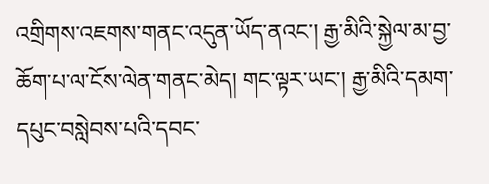འགྲིགས་འཇགས་གནང་འདུན་ཡོད་ནའང་། རྒྱ་མིའི་སྐྱེལ་མ་བྱ་ཆོག་པ་ལ་ངོས་ལེན་གནང་མེད། གང་ལྟར་ཡང་། རྒྱ་མིའི་དམག་དཔུང་བསླེབས་པའི་དབང་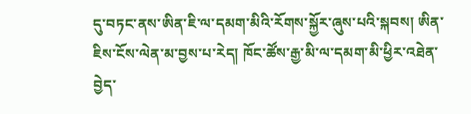དུ་བཏང་ནས་ཨིན་ཇི་ལ་དམག་མིའི་རོགས་སྐྱོར་ཞུས་པའི་སྐབས། ཨིན་ཇིས་ངོས་ལེན་མ་བྱས་པ་རེད། ཁོང་ཚོས་རྒྱ་མི་ལ་དམག་མི་ཕྱིར་འཐེན་བྱེད་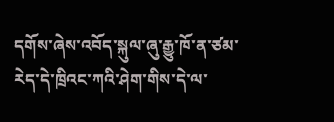དགོས་ཞེས་འབོད་སྐུལ་ཞུ་རྒྱུ་ཁོ་ན་ཙམ་རེད་དེ་ཁྲིའང་ཀའི་ཤེག་གིས་དེ་ལ་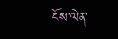ངོས་ལེན་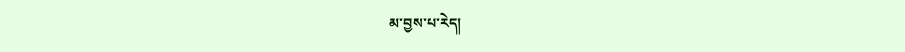མ་བྱས་པ་རེད།